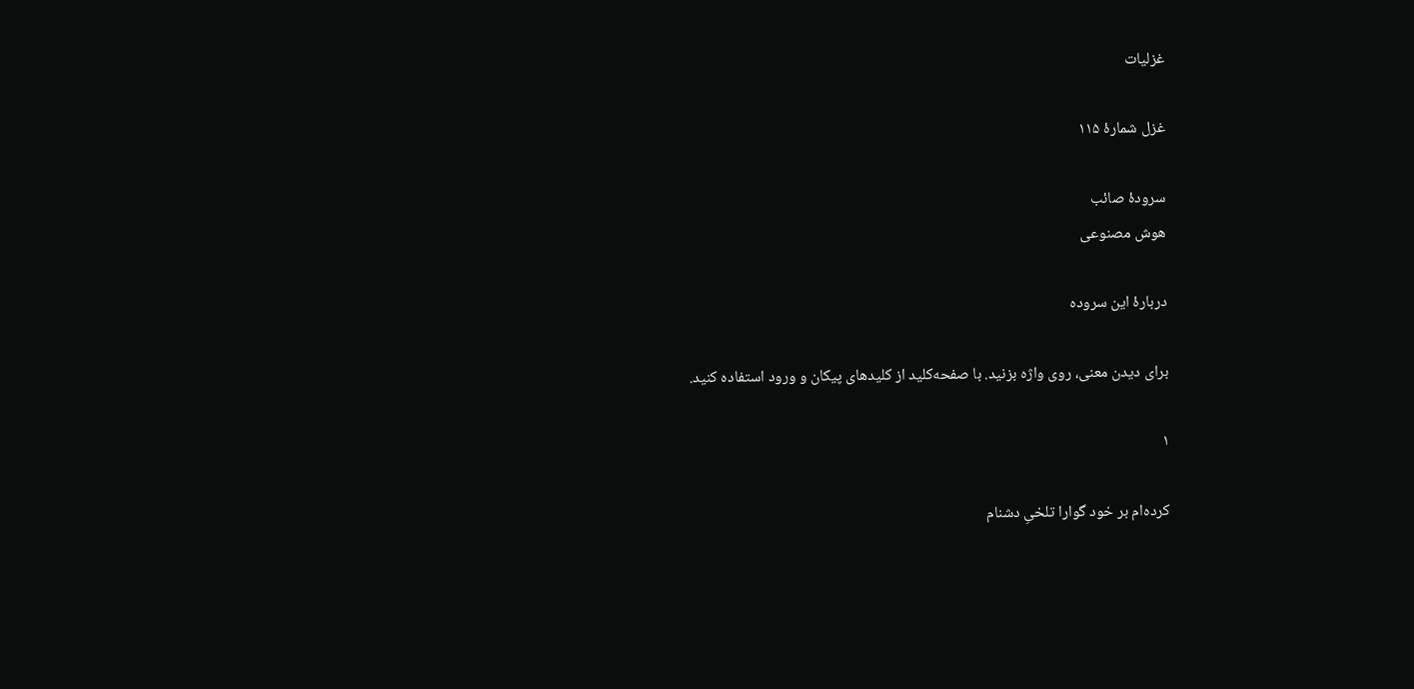غزلیات

غزل شمارهٔ ۱۱۵

سرودهٔ صائب
هوش مصنوعی

دربارهٔ این سروده

برای دیدن معنی، روی واژه بزنید. با صفحه‌کلید از کلیدهای پیکان و ورود استفاده کنید.

۱

کرده‌ام بر خود گوارا تلخیِ دشنام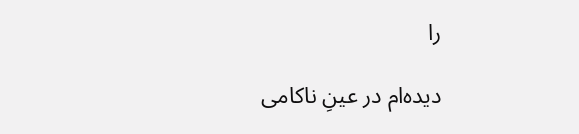را

دیده‌ام در عینِ ناکامی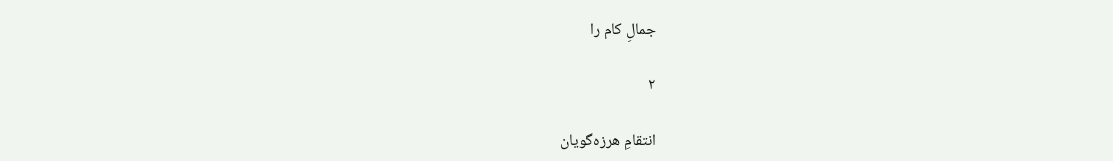جمالِ کام را

۲

انتقامِ هرزه‌گویان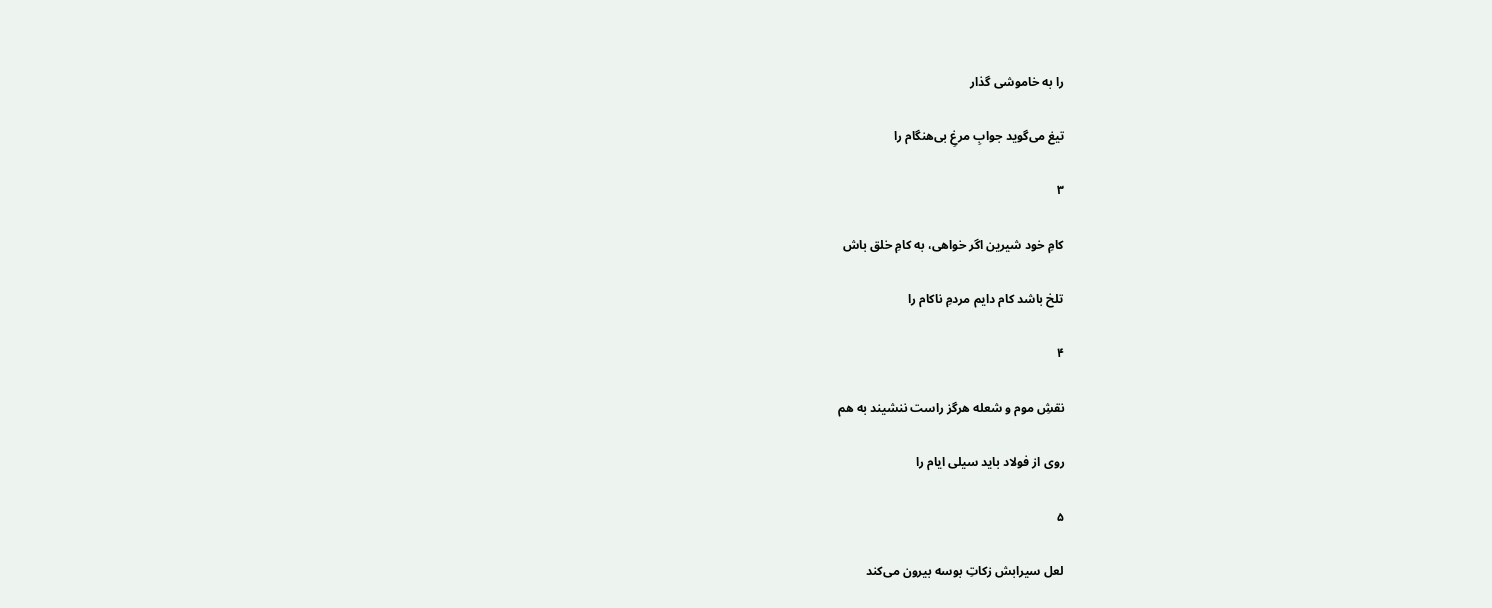را به خاموشی گذار

تیغ می‌گوید جوابِ مرغِ بی‌هنگام را

۳

کامِ خود شیرین اگر خواهی، به کامِ خلق باش

تلخ باشد کام دایم مردمِ ناکام را

۴

نقشِ موم و شعله هرگز راست ننشیند به هم

روی از فولاد باید سیلی ایام را

۵

لعل سیرابش زکاتِ بوسه بیرون می‌کند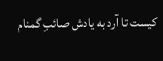کیست تا آرد به یادش صائبِ گمنام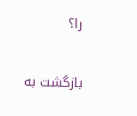را؟

بازگشت به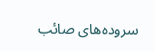سروده‌های صائب